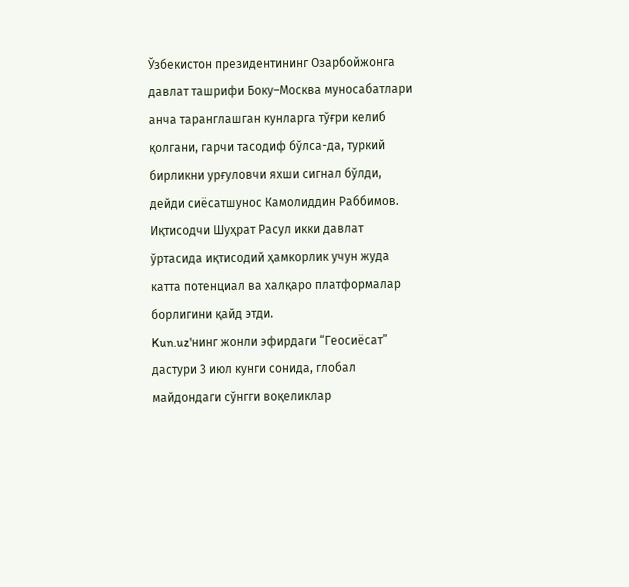Ўзбекистон президентининг Озарбойжонга давлат ташрифи Боку–Москва муносабатлари анча таранглашган кунларга тўғри келиб қолгани, гарчи тасодиф бўлса-да, туркий бирликни урғуловчи яхши сигнал бўлди, дейди сиёсатшунос Камолиддин Раббимов. Иқтисодчи Шуҳрат Расул икки давлат ўртасида иқтисодий ҳамкорлик учун жуда катта потенциал ва халқаро платформалар борлигини қайд этди.
Kun.uz'нинг жонли эфирдаги “Геосиёсат” дастури 3 июл кунги сонида, глобал майдондаги сўнгги воқеликлар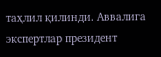таҳлил қилинди. Аввалига экспертлар президент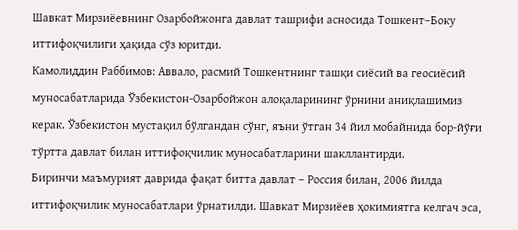Шавкат Мирзиёевнинг Озарбойжонга давлат ташрифи асносида Тошкент–Боку иттифоқчилиги ҳақида сўз юритди.
Камолиддин Раббимов: Аввало, расмий Тошкентнинг ташқи сиёсий ва геосиёсий муносабатларида Ўзбекистон-Озарбойжон алоқаларининг ўрнини аниқлашимиз керак. Ўзбекистон мустақил бўлгандан сўнг, яъни ўтган 34 йил мобайнида бор-йўғи тўртта давлат билан иттифоқчилик муносабатларини шакллантирди.
Биринчи маъмурият даврида фақат битта давлат – Россия билан, 2006 йилда иттифоқчилик муносабатлари ўрнатилди. Шавкат Мирзиёев ҳокимиятга келгач эса,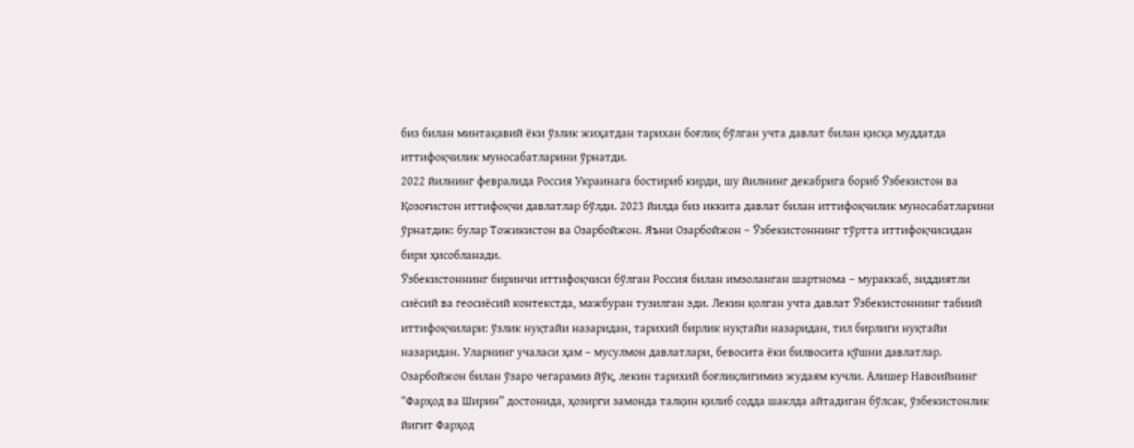биз билан минтақавий ёки ўзлик жиҳатдан тарихан боғлиқ бўлган учта давлат билан қисқа муддатда иттифоқчилик муносабатларини ўрнатди.
2022 йилнинг февралида Россия Украинага бостириб кирди, шу йилнинг декабрига бориб Ўзбекистон ва Қозоғистон иттифоқчи давлатлар бўлди. 2023 йилда биз иккита давлат билан иттифоқчилик муносабатларини ўрнатдик: булар Тожикистон ва Озарбойжон. Яъни Озарбойжон – Ўзбекистоннинг тўртта иттифоқчисидан бири ҳисобланади.
Ўзбекистоннинг биринчи иттифоқчиси бўлган Россия билан имзоланган шартнома – мураккаб, зиддиятли сиёсий ва геосиёсий контекстда, мажбуран тузилган эди. Лекин қолган учта давлат Ўзбекистоннинг табиий иттифоқчилари: ўзлик нуқтайи назаридан, тарихий бирлик нуқтайи назаридан, тил бирлиги нуқтайи назаридан. Уларнинг учаласи ҳам – мусулмон давлатлари, бевосита ёки билвосита қўшни давлатлар.
Озарбойжон билан ўзаро чегарамиз йўқ, лекин тарихий боғлиқлигимиз жудаям кучли. Алишер Навоийнинг “Фарҳод ва Ширин” достонида, ҳозирги замонда талқин қилиб содда шаклда айтадиган бўлсак, ўзбекистонлик йигит Фарҳод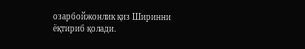озарбойжонлик қиз Ширинни ёқтириб қолади.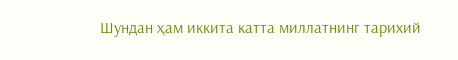Шундан ҳам иккита катта миллатнинг тарихий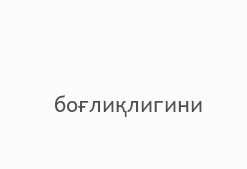боғлиқлигини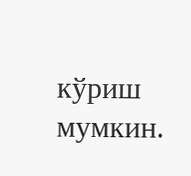кўриш мумкин.